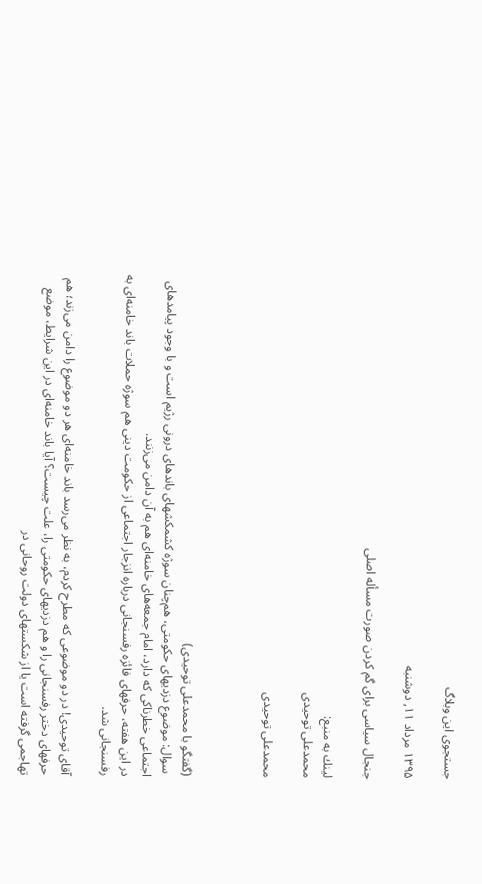جستجوی این وبلاگ

۱۳۹۵ مرداد ۱۱, دوشنبه

جنجال‌ سیاسی برای گم کردن صورت مسأله اصلی

لينك به منبع:
محمدعلی توحیدی

محمدعلی توحیدی



(گفتگو با محمدعلی توحیدی)
 سوال: موضوع دزدیهای حکومتی، هم‌چنان سوژه کشمکشهای باندهای درونی رژیم است و با وجود پیامدهای اجتماعی خطرناکی که دارد، امام جمعه‌های خامنه‌ای هم به آن دامن می‌زنند.
در این هفته، حرفهای فائزه رفسنجانی درباره انزجار اجتماعی از حکومت دینی هم سوژه حملات باند خامنه‌ای به رفسنجانی شد.

آقای توحیدی! در دو موضوعی که مطرح کردم، به نظر می‌رسد باند خامنه‌ای هر دو موضوع را دامن می‌زند؛ هم حرفهای دختر رفسنجانی را و هم دزدیهای حکومتی را، علت چیست؟ آیا باند خامنه‌ای در این شرایط، موضع تهاجمی گرفته است یا از شکستهای دولت روحانی در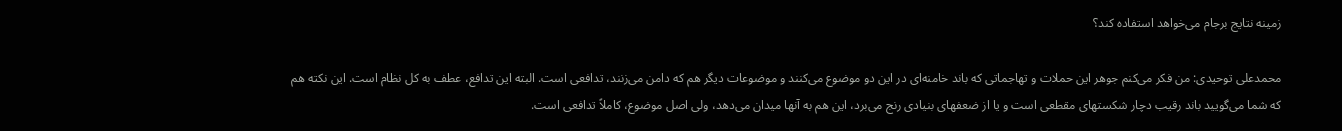زمینه نتایج برجام می‌خواهد استفاده کند؟

محمدعلی توحیدی: من فکر می‌کنم جوهر این حملات و تهاجماتی که باند خامنه‌ای در این دو موضوع می‌کنند و موضوعات دیگر هم که دامن می‌زنند، تدافعی است. البته این تدافع، عطف به کل نظام است. این نکته هم که شما می‌گویید باند رقیب دچار شکستهای مقطعی است و یا از ضعفهای بنیادی رنج می‌برد، این هم به آنها میدان می‌دهد، ولی اصل موضوع، کاملاً تدافعی است.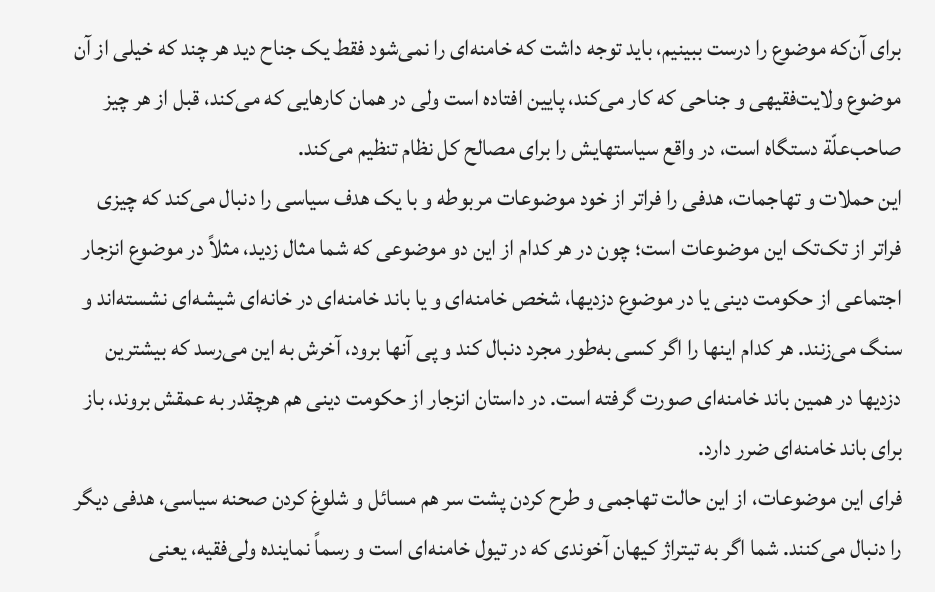برای آن‌که موضوع را درست ببینیم، باید توجه داشت که خامنه‌ای را نمی‌شود فقط یک جناح دید هر چند که خیلی از آن موضوع ولایت‌فقیهی و جناحی که کار می‌کند، پایین افتاده است ولی در همان کارهایی که می‌کند، قبل از هر چیز صاحب‌علّة دستگاه است، در واقع سیاستهایش را برای مصالح کل نظام تنظیم می‌کند.
این حملات و تهاجمات، هدفی را فراتر از خود موضوعات مربوطه و با یک هدف سیاسی را دنبال می‌کند که چیزی فراتر از تک‌تک این موضوعات است؛ چون در هر کدام از این دو موضوعی که شما مثال زدید، مثلاً در موضوع انزجار اجتماعی از حکومت دینی یا در موضوع دزدیها، شخص خامنه‌ای و یا باند خامنه‌ای در خانه‌ای شیشه‌ای نشسته‌اند و سنگ می‌زنند. هر کدام اینها را اگر کسی به‌طور مجرد دنبال کند و پی آنها برود، آخرش به این می‌رسد که بیشترین دزدیها در همین باند خامنه‌ای صورت گرفته است. در داستان انزجار از حکومت دینی هم هرچقدر به عمقش بروند، باز برای باند خامنه‌ای ضرر دارد.
فرای این موضوعات، از این حالت تهاجمی و طرح کردن پشت سر هم مسائل و شلوغ کردن صحنه سیاسی، هدفی دیگر را دنبال می‌کنند. شما اگر به تیتراژ کیهان آخوندی که در تیول خامنه‌ای است و رسماً نماینده ولی‌فقیه، یعنی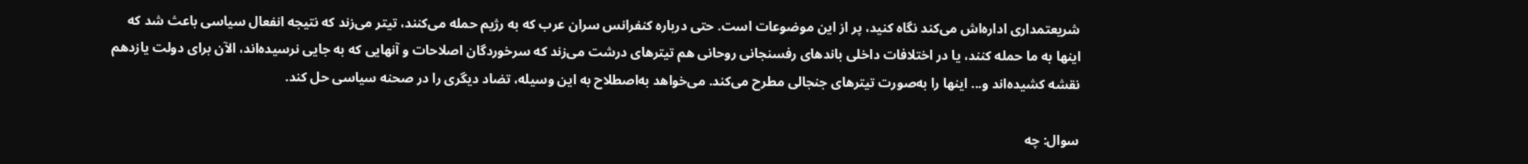شریعتمداری اداره‌اش می‌کند نگاه کنید، پر از این موضوعات است. حتی درباره کنفرانس سران عرب که به رژیم حمله می‌کنند، تیتر می‌زند که نتیجه انفعال سیاسی باعث شد که اینها به ما حمله کنند، یا در اختلافات داخلی باندهای رفسنجانی روحانی هم تیترهای درشت می‌زند که سرخوردگان اصلاحات و آنهایی که به جایی نرسیده‌اند، الآن برای دولت یازدهم نقشه کشیده‌اند و... اینها را به‌صورت تیترهای جنجالی مطرح می‌کند. می‌خواهد به‌اصطلاح به این وسیله، تضاد دیگری را در صحنه سیاسی حل کند.

سوال: چه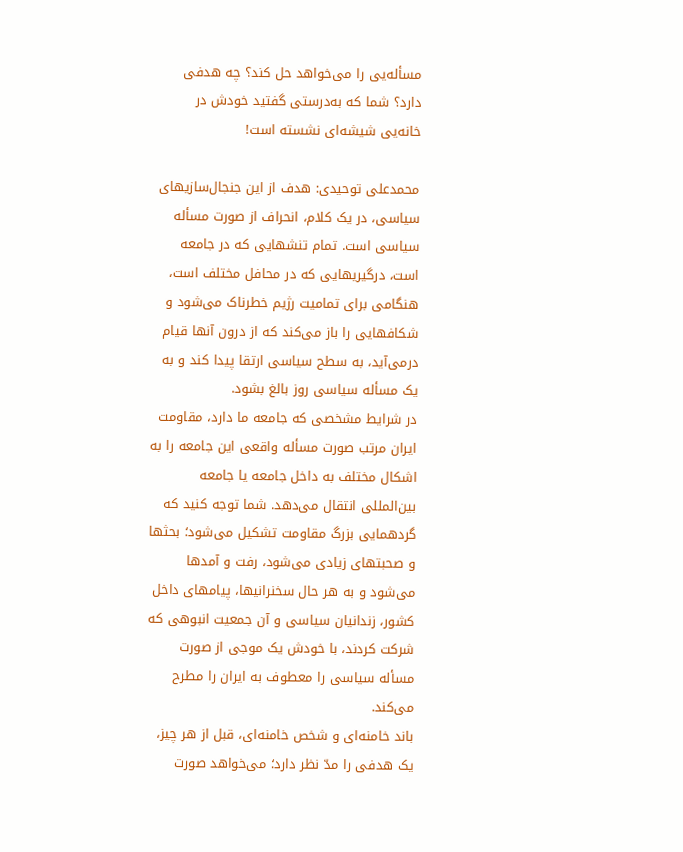مسأله‌یی را می‌خواهد حل کند؟ چه هدفی دارد؟ شما که به‌درستی گفتید خودش در خانه‌یی شیشه‌ای نشسته است!

محمدعلی توحیدی: هدف از این جنجال‌سازیهای سیاسی، در یک کلام، انحراف از صورت مسأله سیاسی است. تمام تنشهایی که در جامعه است، درگیریهایی که در محافل مختلف است، هنگامی برای تمامیت رژیم خطرناک می‌شود و شکافهایی را باز می‌کند که از درون آنها قیام درمی‌آید، به سطح سیاسی ارتقا پیدا کند و به یک مسأله سیاسی روز بالغ بشود.
در شرایط مشخصی که جامعه ما دارد، مقاومت ایران مرتب صورت مسأله واقعی این جامعه را به اشکال مختلف به داخل جامعه یا جامعه بین‌المللی انتقال می‌دهد. شما توجه کنید که گردهمایی بزرگ مقاومت تشکیل می‌شود؛ بحثها و صحبتهای زیادی می‌شود، رفت و آمدها می‌شود و به هر حال سخنرانیها، پیامهای داخل کشور، زندانیان سیاسی و آن جمعیت انبوهی که شرکت کردند، با خودش یک موجی از صورت مسأله سیاسی را معطوف به ایران را مطرح می‌کند.
باند خامنه‌ای و شخص خامنه‌ای، قبل از هر چیز، یک هدفی را مدّ نظر دارد؛ می‌خواهد صورت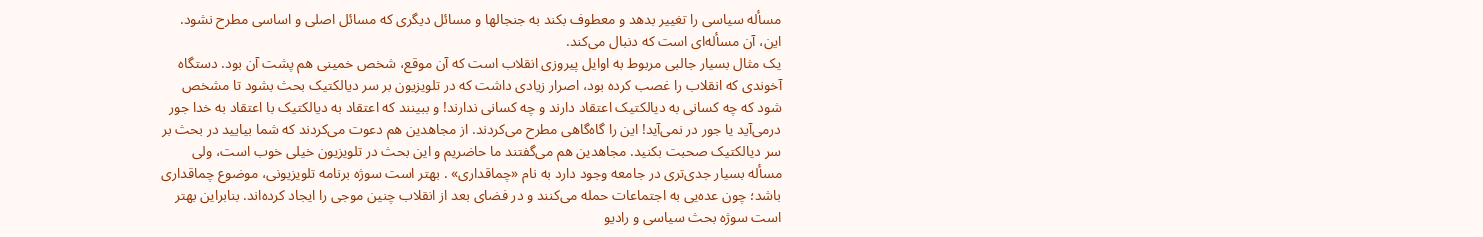مسأله سیاسی را تغییر بدهد و معطوف بکند به جنجالها و مسائل دیگری که مسائل اصلی و اساسی مطرح نشود. این، آن مسأله‌ای است که دنبال می‌کند.
یک مثال بسیار جالبی مربوط به اوایل پیروزی انقلاب است که آن موقع، شخص خمینی هم پشت آن بود. دستگاه آخوندی که انقلاب را غصب کرده بود، اصرار زیادی داشت که در تلویزیون بر سر دیالکتیک بحث بشود تا مشخص شود که چه کسانی به دیالکتیک اعتقاد دارند و چه کسانی ندارند! و ببینند که اعتقاد به دیالکتیک با اعتقاد به خدا جور درمی‌آید یا جور در نمی‌آید! این را گاه‌گاهی مطرح می‌کردند. از مجاهدین هم دعوت می‌کردند که شما بیایید در بحث بر سر دیالکتیک صحبت بکنید. مجاهدین هم می‌گفتند ما حاضریم و این بحث در تلویزیون خیلی خوب است، ولی مسأله بسیار جدی‌تری در جامعه وجود دارد به نام «چماقداری» . بهتر است سوژه برنامه تلویزیونی، موضوع چماقداری باشد؛ چون عده‌یی به اجتماعات حمله می‌کنند و در فضای بعد از انقلاب چنین موجی را ایجاد کرده‌اند. بنابراین بهتر است سوژه بحث سیاسی و رادیو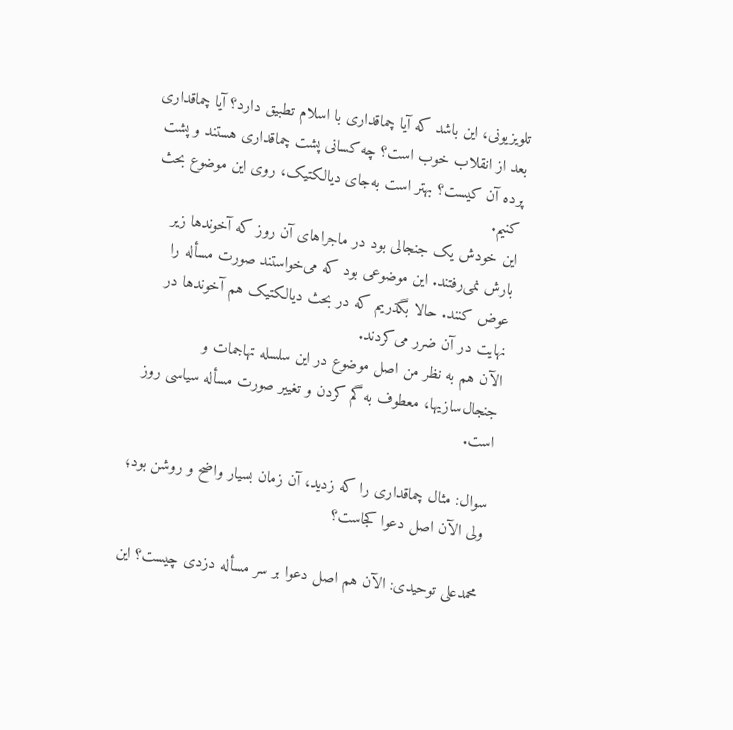تلویزیونی، این باشد که آیا چماقداری با اسلام تطبیق دارد؟ آیا چماقداری بعد از انقلاب خوب است؟ چه کسانی پشت چماقداری هستند و پشت پرده آن کیست؟ بهتر است به‌جای دیالکتیک، روی این موضوع بحث کنیم.
این خودش یک جنجالی بود در ماجراهای آن روز که آخوندها زیر بارش نمی‌رفتند. این موضوعی بود که می‌خواستند صورت مسأله را عوض کنند. حالا بگذریم که در بحث دیالکتیک هم آخوندها در نهایت در آن ضرر می‌کردند.
الآن هم به نظر من اصل موضوع در این سلسله تهاجمات و جنجال‌سازیها، معطوف به گم کردن و تغییر صورت مسأله سیاسی روز است.

سوال: مثال چماقداری را که زدید، آن زمان بسیار واضح و روشن بود؛ ولی الآن اصل دعوا کجاست؟

محمدعلی توحیدی: الآن هم اصل دعوا بر سر مسأله دزدی چیست؟ این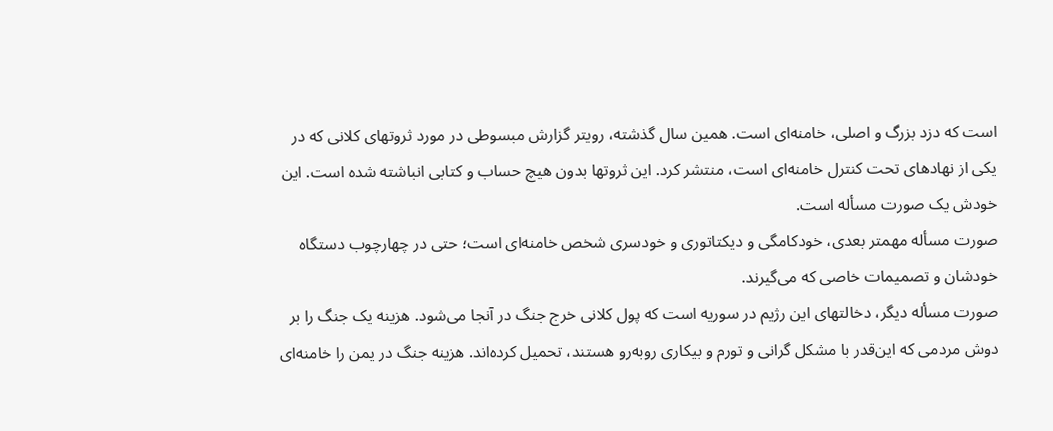است که دزد بزرگ و اصلی، خامنه‌ای است. همین سال گذشته، رویتر گزارش مبسوطی در مورد ثروتهای کلانی که در یکی از نهادهای تحت کنترل خامنه‌ای است، منتشر کرد. این ثروتها بدون هیچ حساب و کتابی انباشته شده است. این خودش یک صورت مسأله است.
صورت مسأله مهمتر بعدی، خودکامگی و دیکتاتوری و خودسری شخص خامنه‌ای است؛ حتی در چهارچوب دستگاه خودشان و تصمیمات خاصی که می‌گیرند.
صورت مسأله دیگر، دخالتهای این رژیم در سوریه است که پول کلانی خرج جنگ در آنجا می‌شود. هزینه یک جنگ را بر دوش مردمی که این‌قدر با مشکل گرانی و تورم و بیکاری روبه‌رو هستند، تحمیل کرده‌اند. هزینه جنگ در یمن را خامنه‌ای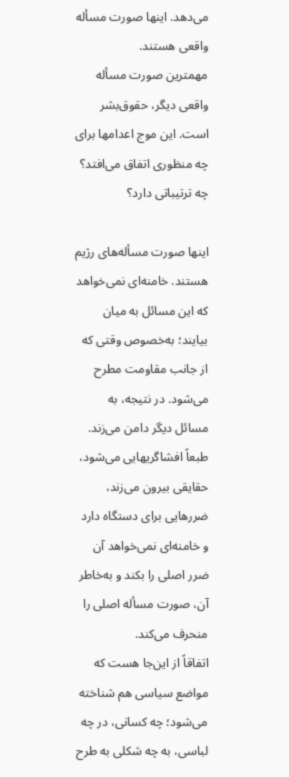می‌دهد. اینها صورت مسأله واقعی هستند.
مهمترین صورت مسأله واقعی دیگر، حقوق‌بشر است. این موج اعدامها برای چه منظوری اتفاق می‌افتد؟ چه ترتیباتی دارد؟

اینها صورت مسأله‌های رژیم هستند. خامنه‌ای نمی‌خواهد که این مسائل به میان بیایند؛ به‌خصوص وقتی که از جانب مقاومت مطرح می‌شود. در نتیجه، به مسائل دیگر دامن می‌زند. طبعاً افشاگریهایی می‌شود، حقایقی بیرون می‌زند، ضررهایی برای دستگاه دارد و خامنه‌ای نمی‌خواهد آن ضرر اصلی را بکند و به‌خاطر آن، صورت مسأله اصلی را منحرف می‌کند.
اتفاقاً از این‌جا هست که مواضع سیاسی هم شناخته می‌شود؛ چه کسانی، در چه لباسی، به چه شکلی به طرح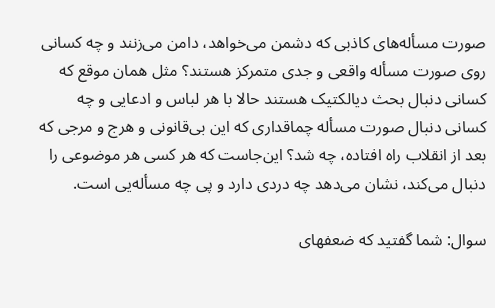صورت مسأله‌های کاذبی که دشمن می‌خواهد، دامن می‌زنند و چه کسانی روی صورت مسأله واقعی و جدی متمرکز هستند؟ مثل همان موقع که کسانی دنبال بحث دیالکتیک هستند حالا با هر لباس و ادعایی و چه کسانی دنبال صورت مسأله چماقداری که این بی‌قانونی و هرج و مرجی که بعد از انقلاب راه افتاده، چه شد؟ این‌جاست که هر کسی هر موضوعی را دنبال می‌کند، نشان می‌دهد چه دردی دارد و پی چه مسأله‌یی است.

سوال: شما گفتید که ضعفهای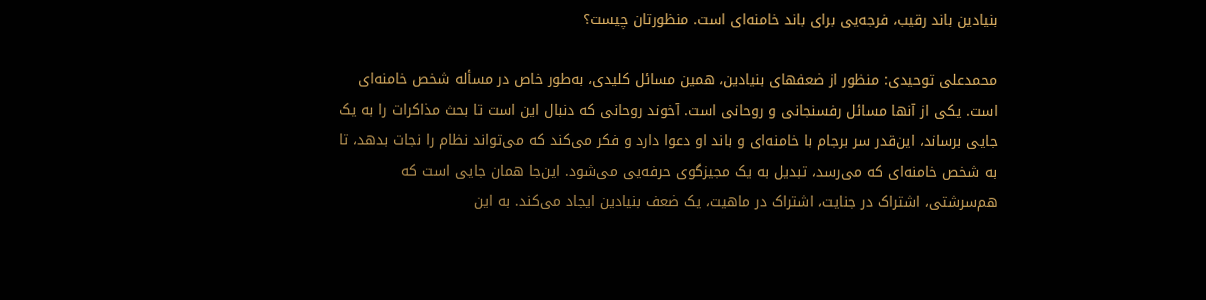بنیادین باند رقیب، فرجه‌یی برای باند خامنه‌ای است. منظورتان چیست؟

محمدعلی توحیدی: منظور از ضعفهای بنیادین، همین مسائل کلیدی، به‌طور خاص در مسأله شخص خامنه‌ای است. یکی از آنها مسائل رفسنجانی و روحانی است. آخوند روحانی که دنبال این است تا بحث مذاکرات را به یک جایی برساند، این‌قدر سر برجام با خامنه‌ای و باند او دعوا دارد و فکر می‌کند که می‌تواند نظام را نجات بدهد، تا به شخص خامنه‌ای که می‌رسد، تبدیل به یک مجیزگوی حرفه‌یی می‌شود. این‌جا همان جایی است که هم‌سرشتی، اشتراک در جنایت، اشتراک در ماهیت، یک ضعف بنیادین ایجاد می‌کند. به این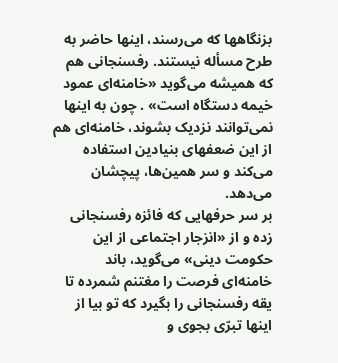بزنگاهها که می‌رسند، اینها حاضر به طرح مسأله نیستند. رفسنجانی هم که همیشه می‌گوید «خامنه‌ای عمود خیمه دستگاه است» . چون به اینها نمی‌توانند نزدیک بشوند، خامنه‌ای هم از این ضعفهای بنیادین استفاده می‌کند و سر همین‌ها، پیچشان می‌دهد.
بر سر حرفهایی که فائزه رفسنجانی زده و از «انزجار اجتماعی از این حکومت دینی» می‌گوید، باند خامنه‌ای فرصت را مغتنم شمرده تا یقه رفسنجانی را بگیرد که تو بیا از اینها تبرّی بجوی و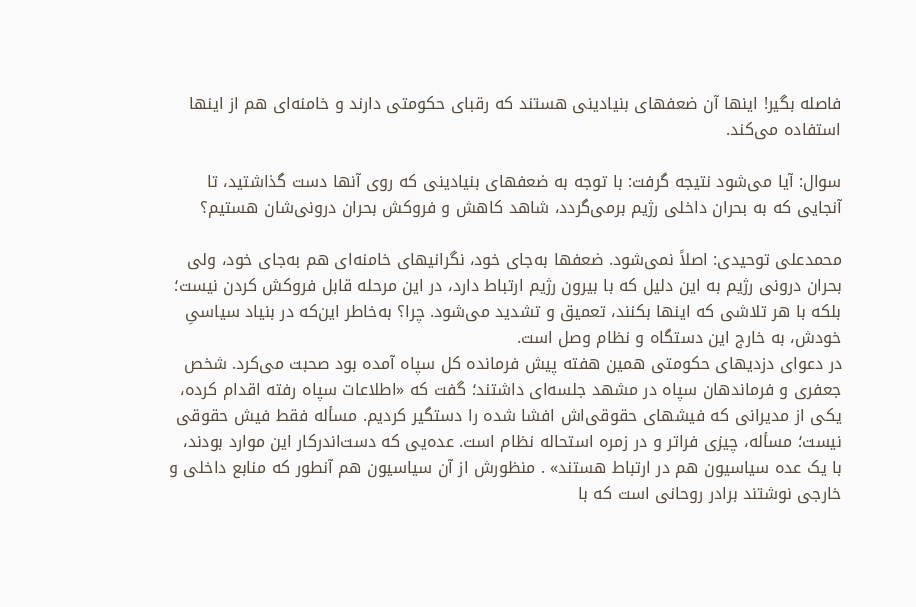فاصله بگیر! اینها آن ضعفهای بنیادینی هستند که رقبای حکومتی دارند و خامنه‌ای هم از اینها استفاده می‌کند.

سوال: آیا می‌شود نتیجه گرفت: با توجه به ضعفهای بنیادینی که روی آنها دست گذاشتید، تا آنجایی که به بحران داخلی رژیم برمی‌گردد، شاهد کاهش و فروکش بحران درونی‌شان هستیم؟

محمدعلی توحیدی: اصلاً نمی‌شود. ضعفها به‌جای خود، نگرانیهای خامنه‌ای هم به‌جای خود، ولی بحران درونی رژیم به این دلیل که با بیرون رژیم ارتباط دارد، در این مرحله قابل فروکش کردن نیست؛ بلکه با هر تلاشی که اینها بکنند، تعمیق و تشدید می‌شود. چرا؟ به‌خاطر این‌که در بنیاد سیاسیِ خودش، به خارج این دستگاه و نظام وصل است.
در دعوای دزدیهای حکومتی همین هفته پیش فرمانده کل سپاه آمده بود صحبت می‌کرد. شخص جعفری و فرماندهان سپاه در مشهد جلسه‌ای داشتند؛ گفت که «اطلاعات سپاه رفته اقدام کرده، یکی از مدیرانی که فیشهای حقوقی‌اش افشا‌ شده را دستگیر کردیم. مسأله فقط فیش حقوقی نیست؛ مسأله، چیزی فراتر و در زمره استحاله نظام است. عده‌یی که دست‌اندرکار این موارد بودند، با یک عده سیاسیون هم در ارتباط هستند» . منظورش از آن سیاسیون هم آنطور که منابع داخلی و خارجی نوشتند برادر روحانی است که با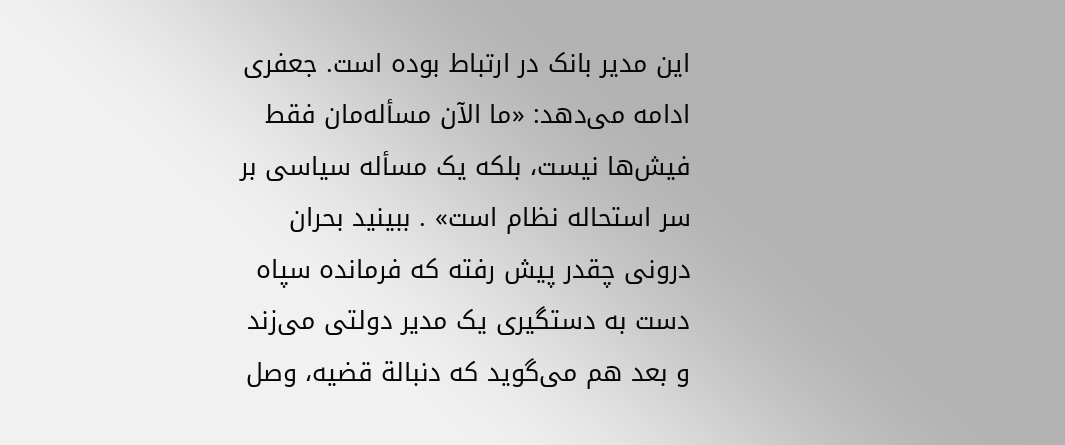این مدیر بانک در ارتباط بوده است. جعفری ادامه می‌دهد: «ما الآن مسأله‌مان فقط فیش‌ها نیست، بلکه یک مسأله سیاسی بر سر استحاله نظام است» . ببینید بحران درونی چقدر پیش رفته که فرمانده سپاه دست به دستگیری یک مدیر دولتی می‌زند و بعد هم می‌گوید که دنبالة قضیه، وصل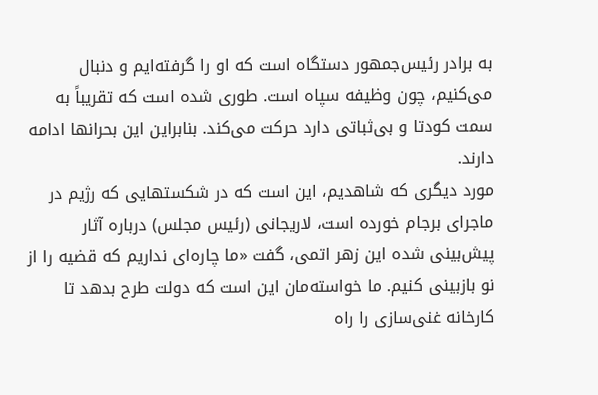به برادر رئیس‌جمهور دستگاه است که او را گرفته‌ایم و دنبال می‌کنیم، چون وظیفه سپاه است. طوری شده است که تقریباً به سمت کودتا و بی‌ثباتی دارد حرکت می‌کند. بنابراین این بحرانها ادامه دارند.
مورد دیگری که شاهدیم، این است که در شکستهایی که رژیم در ماجرای برجام خورده است، لاریجانی (رئیس مجلس) درباره آثار پیش‌بینی شده این زهر اتمی، گفت «ما چاره‌ای نداریم که قضیه را از نو بازبینی کنیم. ما خواسته‌مان این است که دولت طرح بدهد تا کارخانه غنی‌سازی را راه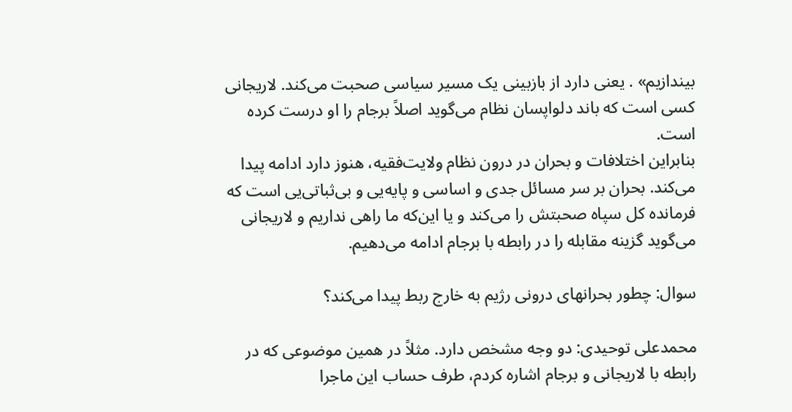بیندازیم» . یعنی دارد از بازبینی یک مسیر سیاسی صحبت می‌کند. لاریجانی کسی است که باند دلواپسان نظام می‌گوید اصلاً برجام را او درست کرده است.
بنابراین اختلافات و بحران در درون نظام ولایت‌فقیه، هنوز دارد ادامه پیدا می‌کند. بحران بر سر مسائل جدی و اساسی و پایه‌یی و بی‌ثباتی‌یی است که فرمانده کل سپاه صحبتش را می‌کند و یا این‌که ما راهی نداریم و لاریجانی می‌گوید گزینه مقابله را در رابطه با برجام ادامه می‌دهیم.

سوال: چطور بحرانهای درونی رژیم به خارج ربط پیدا می‌کند؟

محمدعلی توحیدی: دو وجه مشخص دارد. مثلاً در همین موضوعی که در رابطه با لاریجانی و برجام اشاره کردم، طرف حساب این ماجرا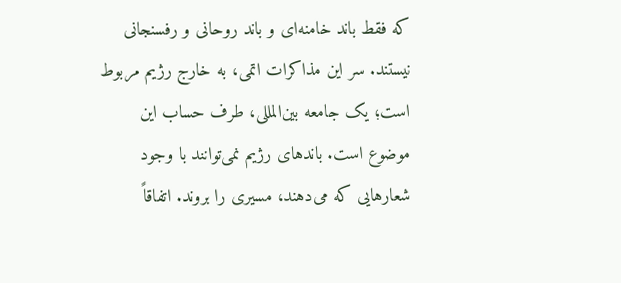که فقط باند خامنه‌ای و باند روحانی و رفسنجانی نیستند. سر این مذاکرات اتمی، به خارج رژیم مربوط است؛ یک جامعه بین‌المللی، طرف حساب این موضوع است. باندهای رژیم نمی‌توانند با وجود شعارهایی که می‌دهند، مسیری را بروند. اتفاقاً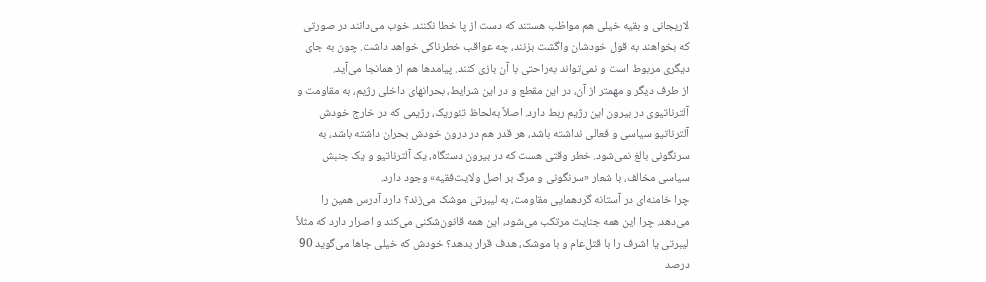لاریجانی و بقیه خیلی هم مواظب هستند که دست از پا خطا نکنند. خوب می‌دانند در صورتی که بخواهند به قول خودشان واگشت بزنند، چه عواقب خطرناکی خواهد داشت. چون به جای دیگری مربوط است و نمی‌تواند به‌راحتی با آن بازی کنند. پیامدها هم از همانجا می‌آید.
از طرف دیگر و مهمتر از آن، در این مقطع و در این شرایط، بحرانهای داخلی رژیم، به مقاومت و آلترناتیوی در بیرون این رژیم ربط دارد. اصلاً به‌لحاظ تئوریک، رژیمی که در خارج خودش آلترناتیو سیاسی و فعالی نداشته باشد، هر قدر هم در درون خودش بحران داشته باشد، به سرنگونی بالغ نمی‌شود. خطر وقتی هست که در بیرون دستگاه، یک آلترناتیو و یک جنبش سیاسی مخالف، با شعار «سرنگونی و مرگ بر اصل ولایت‌فقیه» وجود دارد.
چرا خامنه‌ای در آستانه گردهمایی مقاومت، به لیبرتی موشک می‌زند؟ دارد آدرس همین را می‌دهد. چرا این همه جنایت مرتکب می‌شود، این همه قانون‌شکنی می‌کند و اصرار دارد که مثلاً لیبرتی یا اشرف را با قتل‌عام و با موشک، هدف قرار بدهد؟ خودش که خیلی جاها می‌گوید 90 درصد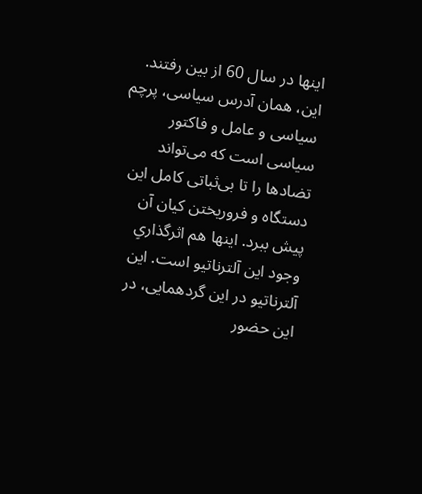اینها در سال 60 از بین رفتند. این، همان آدرس سیاسی، پرچم سیاسی و عامل و فاکتور سیاسی است که می‌تواند تضادها را تا بی‌ثباتی کامل این دستگاه و فروریختن کیان آن پیش ببرد. اینها هم اثرگذاریِ وجود این آلترناتیو است. این آلترناتیو در این گردهمایی، در این حضور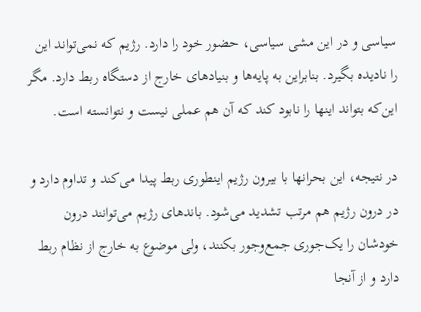سیاسی و در این مشی سیاسی، حضور خود را دارد. رژیم که نمی‌تواند این را نادیده بگیرد. بنابراین به پایه‌ها و بنیادهای خارج از دستگاه ربط دارد. مگر این‌که بتواند اینها را نابود کند که آن هم عملی نیست و نتوانسته است.

در نتیجه، این بحرانها با بیرون رژیم اینطوری ربط پیدا می‌کند و تداوم دارد و در درون رژیم هم مرتب تشدید می‌شود. باندهای رژیم می‌توانند درون خودشان را یک‌جوری جمع‌وجور بکنند، ولی موضوع به خارج از نظام ربط دارد و از آنجا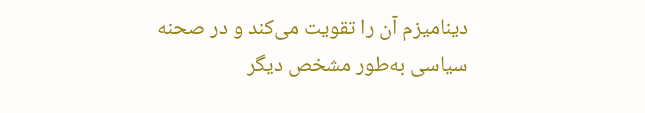دینامیزم آن را تقویت می‌کند و در صحنه سیاسی به‌طور مشخص دیگر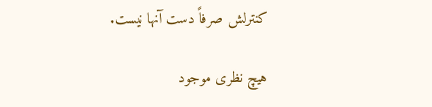کنترلش صرفاً دست آنها نیست.

هیچ نظری موجود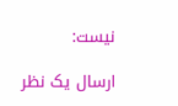نیست:

ارسال یک نظر